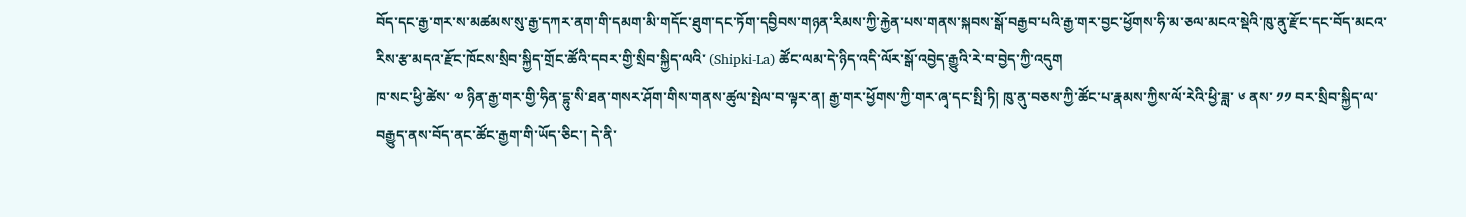བོད་དང་རྒྱ་གར་ས་མཚམས་སུ་རྒྱ་དཀར་ནག་གི་དམག་མི་གདོང་ཐུག་དང་ཏོག་དབྱིབས་གཉན་རིམས་ཀྱི་རྐྱེན་པས་གནས་སྐབས་སྒོ་བརྒྱབ་པའི་རྒྱ་གར་བྱང་ཕྱོགས་ཧི་མ་ཅལ་མངའ་སྡེའི་ཁུ་ནུ་རྫོང་དང་བོད་མངའ་རིས་རྩ་མདའ་རྫོང་ཁོངས་སྲིབ་སྐྱིད་གྲོང་ཚོའི་དབར་གྱི་སྲིབ་སྐྱིད་ལའི་ (Shipki-La) ཚོང་ལམ་དེ་ཉིད་འདི་ལོར་སྒོ་འབྱེད་རྒྱུའི་རེ་བ་བྱེད་ཀྱི་འདུག
ཁ་སང་ཕྱི་ཚེས་ ༧ ཉིན་རྒྱ་གར་གྱི་ཧིན་དྷུ་སི་ཐན་གསར་ཤོག་གིས་གནས་ཚུལ་སྤེལ་བ་ལྟར་ན། རྒྱ་གར་ཕྱོགས་ཀྱི་གར་ཞྭ་དང་སྤི་ཏི། ཁུ་ནུ་བཅས་ཀྱི་ཚོང་པ་རྣམས་ཀྱིས་ལོ་རེའི་ཕྱི་ཟླ་ ༦ ནས་ ༡༡ བར་སྲིབ་སྐྱིད་ལ་བརྒྱུད་ནས་བོད་ནང་ཚོང་རྒྱག་གི་ཡོད་ཅིང་། དེ་ནི་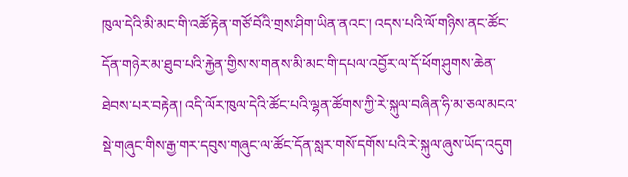ཁུལ་དེའི་མི་མང་གི་འཚོ་རྟེན་གཙོ་བོའི་གྲས་ཤིག་ཡིན་ནའང་། འདས་པའི་ལོ་གཉིས་ནང་ཚོང་དོན་གཉེར་མ་ཐུབ་པའི་རྐྱེན་གྱིས་ས་གནས་མི་མང་གི་དཔལ་འབྱོར་ལ་དོ་ཕོག་ཤུགས་ཆེན་ཐེབས་པར་བརྟེན། འདི་ལོར་ཁུལ་དེའི་ཚོང་པའི་ལྷན་ཚོགས་ཀྱི་རེ་སྐུལ་བཞིན་ཧི་མ་ཅལ་མངའ་སྡེ་གཞུང་གིས་རྒྱ་གར་དབུས་གཞུང་ལ་ཚོང་དོན་སླར་གསོ་དགོས་པའི་རེ་སྐུལ་ཞུས་ཡོད་འདུག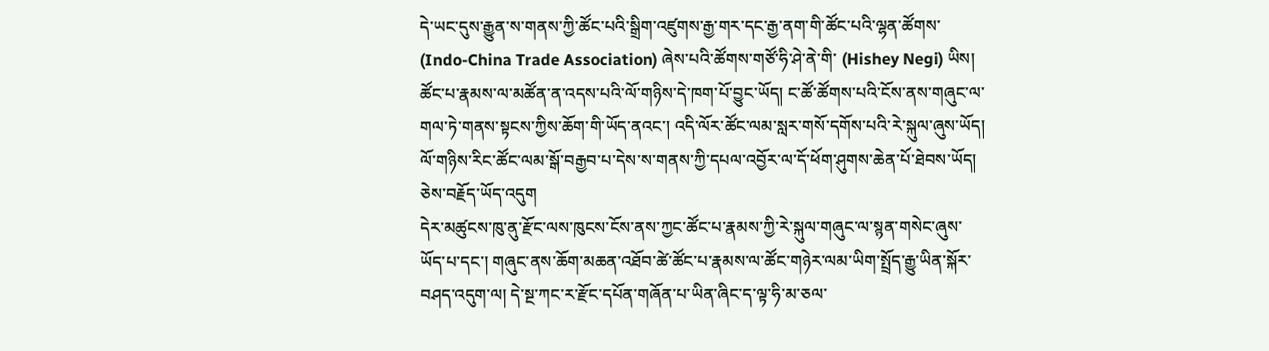དེ་ཡང་དུས་རྒྱུན་ས་གནས་ཀྱི་ཚོང་པའི་སྒྲིག་འཛུགས་རྒྱ་གར་དང་རྒྱ་ནག་གི་ཚོང་པའི་ལྷན་ཚོགས་ (Indo-China Trade Association) ཞེས་པའི་ཚོགས་གཙོ་ཧི་ཤེ་ནེ་གི་ (Hishey Negi) ཡིས། ཚོང་པ་རྣམས་ལ་མཚོན་ན་འདས་པའི་ལོ་གཉིས་དེ་ཁག་པོ་བྱུང་ཡོད། ང་ཚོ་ཚོགས་པའི་ངོས་ནས་གཞུང་ལ་གལ་ཏེ་གནས་སྟངས་ཀྱིས་ཆོག་གི་ཡོད་ནའང་། འདི་ལོར་ཚོང་ལམ་སླར་གསོ་དགོས་པའི་རེ་སྐུལ་ཞུས་ཡོད། ལོ་གཉིས་རིང་ཚོང་ལམ་སྒོ་བརྒྱབ་པ་དེས་ས་གནས་ཀྱི་དཔལ་འབྱོར་ལ་དོ་ཕོག་ཤུགས་ཆེན་པོ་ཐེབས་ཡོད། ཅེས་བརྗོད་ཡོད་འདུག
དེར་མཚུངས་ཁུ་ནུ་རྫོང་ལས་ཁུངས་ངོས་ནས་ཀྱང་ཚོང་པ་རྣམས་ཀྱི་རེ་སྐུལ་གཞུང་ལ་སྙན་གསེང་ཞུས་ཡོད་པ་དང་། གཞུང་ནས་ཆོག་མཆན་འཐོབ་ཚེ་ཚོང་པ་རྣམས་ལ་ཚོང་གཉེར་ལམ་ཡིག་སྤྲོད་རྒྱུ་ཡིན་སྐོར་བཤད་འདུག་ལ། དེ་སྔ་ཀང་ར་རྫོང་དཔོན་གཞོན་པ་ཡིན་ཞིང་ད་ལྟ་ཧི་མ་ཅལ་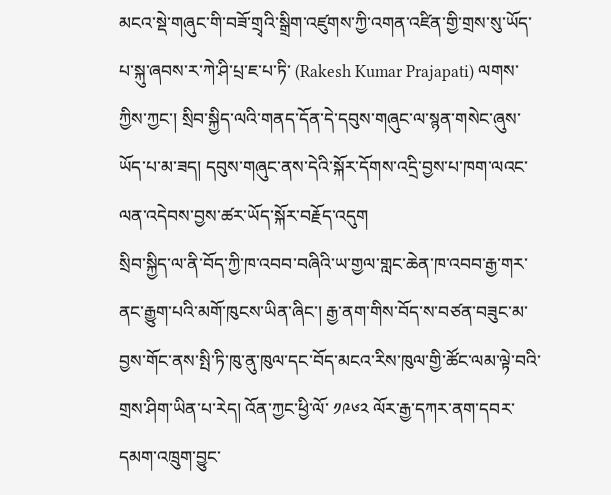མངའ་སྡེ་གཞུང་གི་བཟོ་གྲྭའི་སྒྲིག་འཛུགས་ཀྱི་འགན་འཛིན་གྱི་གྲས་སུ་ཡོད་པ་སྐུ་ཞབས་ར་ཀེ་ཤི་པྲ་ཇ་པ་ཏི་ (Rakesh Kumar Prajapati) ལགས་ཀྱིས་ཀྱང་། སྲིབ་སྐྱིད་ལའི་གནད་དོན་དེ་དབུས་གཞུང་ལ་སྙན་གསེང་ཞུས་ཡོད་པ་མ་ཟད། དབུས་གཞུང་ནས་དེའི་སྐོར་དོགས་འདྲི་བྱས་པ་ཁག་ལའང་ལན་འདེབས་བྱས་ཚར་ཡོད་སྐོར་བརྗོད་འདུག
སྲིབ་སྐྱིད་ལ་ནི་བོད་ཀྱི་ཁ་འབབ་བཞིའི་ཡ་གྱལ་གླང་ཆེན་ཁ་འབབ་རྒྱ་གར་ནང་རྒྱུག་པའི་མགོ་ཁུངས་ཡིན་ཞིང་། རྒྱ་ནག་གིས་བོད་ས་བཙན་བཟུང་མ་བྱས་གོང་ནས་སྤི་ཏི་ཁུ་ནུ་ཁུལ་དང་བོད་མངའ་རིས་ཁུལ་གྱི་ཚོང་ལམ་ལྟེ་བའི་གྲས་ཤིག་ཡིན་པ་རེད། འོན་ཀྱང་ཕྱི་ལོ་ ༡༩༦༢ ལོར་རྒྱ་དཀར་ནག་དབར་དམག་འཁྲུག་བྱུང་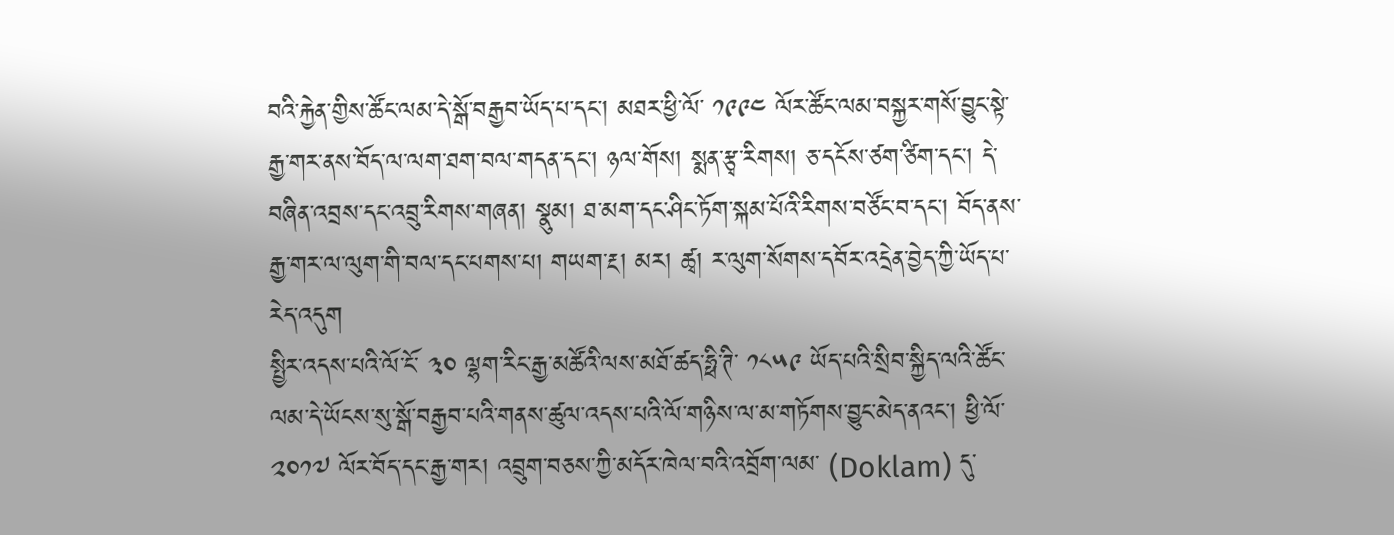བའི་རྐྱེན་གྱིས་ཚོང་ལམ་དེ་སྒོ་བརྒྱབ་ཡོད་པ་དང་། མཐར་ཕྱི་ལོ་ ༡༩༩༤ ལོར་ཚོང་ལམ་བསྐྱར་གསོ་བྱུང་སྟེ་རྒྱ་གར་ནས་བོད་ལ་ལག་ཐག་བལ་གདན་དང་། ཉལ་གོས། སྨན་རྩྭ་རིགས། ཅ་དངོས་ཙག་ཙིག་དང་། དེ་བཞིན་འབྲས་དང་འབྲུ་རིགས་གཞན། སྣུམ། ཐ་མག་དང་ཤིང་ཏོག་སྐམ་པོའི་རིགས་བཙོང་བ་དང་། བོད་ནས་རྒྱ་གར་ལ་ལུག་གི་བལ་དང་པགས་པ། གཡག་རྔ། མར། ཚྭ། ར་ལུག་སོགས་དབོར་འདྲེན་བྱེད་ཀྱི་ཡོད་པ་རེད་འདུག
སྤྱིར་འདས་པའི་ལོ་ངོ་ ༣༠ ལྷག་རིང་རྒྱ་མཚོའི་ལས་མཐོ་ཚད་ཧྥི་ཊི་ ༡༨༥༩ ཡོད་པའི་སྲིབ་སྐྱིད་ལའི་ཚོང་ལམ་དེ་ཡོངས་སུ་སྒོ་བརྒྱབ་པའི་གནས་ཚུལ་འདས་པའི་ལོ་གཉིས་ལ་མ་གཏོགས་བྱུང་མེད་ནའང་། ཕྱི་ལོ་ ༢༠༡༧ ལོར་བོད་དང་རྒྱ་གར། འབྲུག་བཅས་ཀྱི་མདོར་ཁེལ་བའི་འབྲོག་ལམ་ (Doklam) དུ་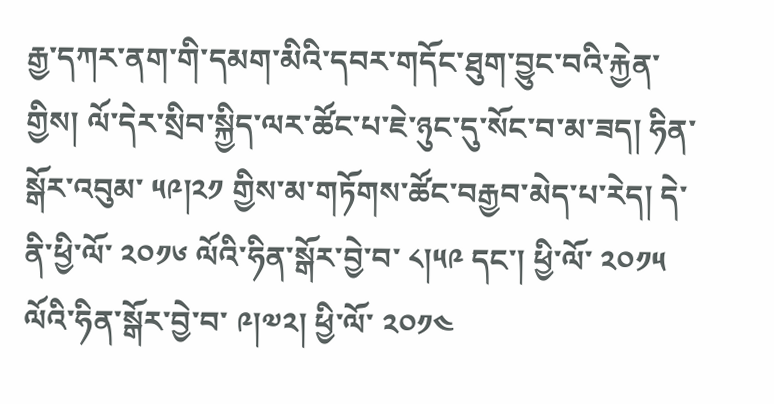རྒྱ་དཀར་ནག་གི་དམག་མིའི་དབར་གདོང་ཐུག་བྱུང་བའི་རྐྱེན་གྱིས། ལོ་དེར་སྲིབ་སྐྱིད་ལར་ཚོང་པ་ཇེ་ཉུང་དུ་སོང་བ་མ་ཟད། ཧིན་སྒོར་འབུམ་ ༥༩།༢༡ གྱིས་མ་གཏོགས་ཚོང་བརྒྱབ་མེད་པ་རེད། དེ་ནི་ཕྱི་ལོ་ ༢༠༡༦ ལོའི་ཧིན་སྒོར་བྱེ་བ་ ༨།༥༩ དང་། ཕྱི་ལོ་ ༢༠༡༥ ལོའི་ཧིན་སྒོར་བྱེ་བ་ ༩།༧༢། ཕྱི་ལོ་ ༢༠༡༤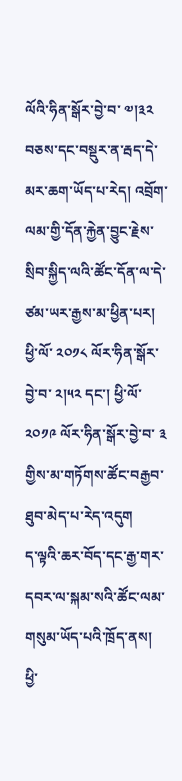ལོའི་ཧིན་སྒོར་བྱེ་བ་ ༧།༣༢ བཅས་དང་བསྡུར་ན་རྦད་དེ་མར་ཆག་ཡོད་པ་རེད། འབྲོག་ལམ་གྱི་དོན་རྐྱེན་བྱུང་རྗེས་སྲིབ་སྐྱིད་ལའི་ཚོང་དོན་ལ་དེ་ཙམ་ཡར་རྒྱས་མ་ཕྱིན་པར། ཕྱི་ལོ་ ༢༠༡༨ ལོར་ཧིན་སྒོར་བྱེ་བ་ ༢།༥༢ དང་། ཕྱི་ལོ་ ༢༠༡༩ ལོར་ཧིན་སྒོར་བྱེ་བ་ ༣ གྱིས་མ་གཏོགས་ཚོང་བརྒྱབ་ཐུབ་མེད་པ་རེད་འདུག
ད་ལྟའི་ཆར་བོད་དང་རྒྱ་གར་དབར་ལ་སྐམ་སའི་ཚོང་ལམ་གསུམ་ཡོད་པའི་ཁྲོད་ནས། ཕྱི་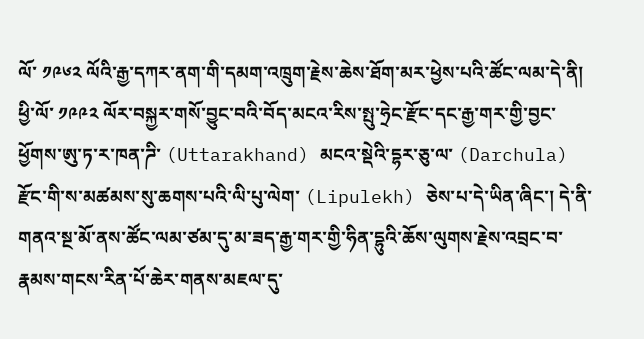ལོ་ ༡༩༦༢ ལོའི་རྒྱ་དཀར་ནག་གི་དམག་འཁྲུག་རྗེས་ཆེས་ཐོག་མར་ཕྱེས་པའི་ཚོང་ལམ་དེ་ནི། ཕྱི་ལོ་ ༡༩༩༢ ལོར་བསྐྱར་གསོ་བྱུང་བའི་བོད་མངའ་རིས་སྤུ་ཧྲེང་རྫོང་དང་རྒྱ་གར་གྱི་བྱང་ཕྱོགས་ཨུ་ཏ་ར་ཁན་ཌི་ (Uttarakhand) མངའ་སྡེའི་དྷར་ཅུ་ལ་ (Darchula) རྫོང་གི་ས་མཚམས་སུ་ཆགས་པའི་ལི་པུ་ལེག་ (Lipulekh) ཅེས་པ་དེ་ཡིན་ཞིང་། དེ་ནི་གནའ་སྔ་མོ་ནས་ཚོང་ལམ་ཙམ་དུ་མ་ཟད་རྒྱ་གར་གྱི་ཧིན་དྷུའི་ཆོས་ལུགས་རྗེས་འབྲང་བ་རྣམས་གངས་རིན་པོ་ཆེར་གནས་མཇལ་དུ་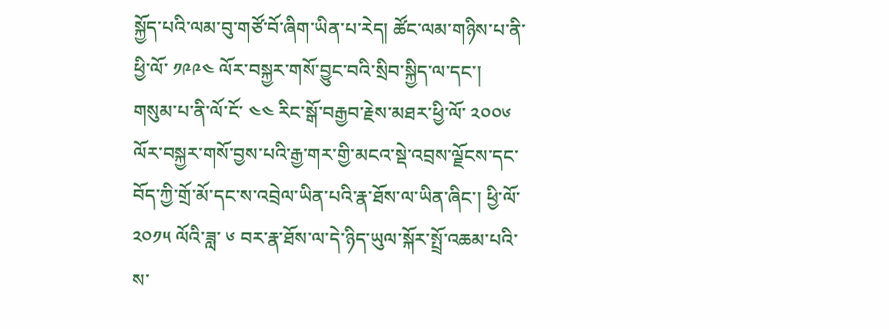སྐྱོད་པའི་ལམ་བུ་གཙོ་བོ་ཞིག་ཡིན་པ་རེད། ཚོང་ལམ་གཉིས་པ་ནི་ཕྱི་ལོ་ ༡༩༩༤ ལོར་བསྐྱར་གསོ་བྱུང་བའི་སྲིབ་སྐྱིད་ལ་དང་། གསུམ་པ་ནི་ལོ་ངོ་ ༤༤ རིང་སྒོ་བརྒྱབ་རྗེས་མཐར་ཕྱི་ལོ་ ༢༠༠༦ ལོར་བསྐྱར་གསོ་བྱས་པའི་རྒྱ་གར་གྱི་མངའ་སྡེ་འབྲས་ལྗོངས་དང་བོད་ཀྱི་གྲོ་མོ་དང་ས་འབྲེལ་ཡིན་པའི་རྣ་ཐོས་ལ་ཡིན་ཞིང་། ཕྱི་ལོ་ ༢༠༡༥ ལོའི་ཟླ་ ༦ བར་རྣ་ཐོས་ལ་དེ་ཉིད་ཡུལ་སྐོར་སྤྲོ་འཆམ་པའི་ས་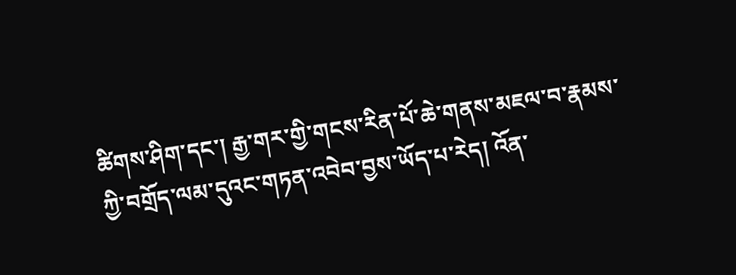ཚིགས་ཤིག་དང་། རྒྱ་གར་གྱི་གངས་རིན་པོ་ཆེ་གནས་མཇལ་བ་རྣམས་ཀྱི་བགྲོད་ལམ་དུའང་གཏན་འབེབ་བྱས་ཡོད་པ་རེད། འོན་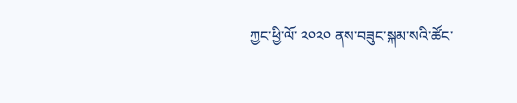ཀྱང་ཕྱི་ལོ་ ༢༠༢༠ ནས་བཟུང་སྐམ་སའི་ཚོང་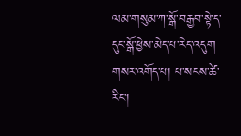ལམ་གསུམ་ཀ་སྒོ་བརྒྱབ་སྟེ་ད་དུང་སྒོ་ཕྱེས་མེད་པ་རེད་འདུག
གསར་འགོད་པ། པ་སངས་ཚེ་རིང་།